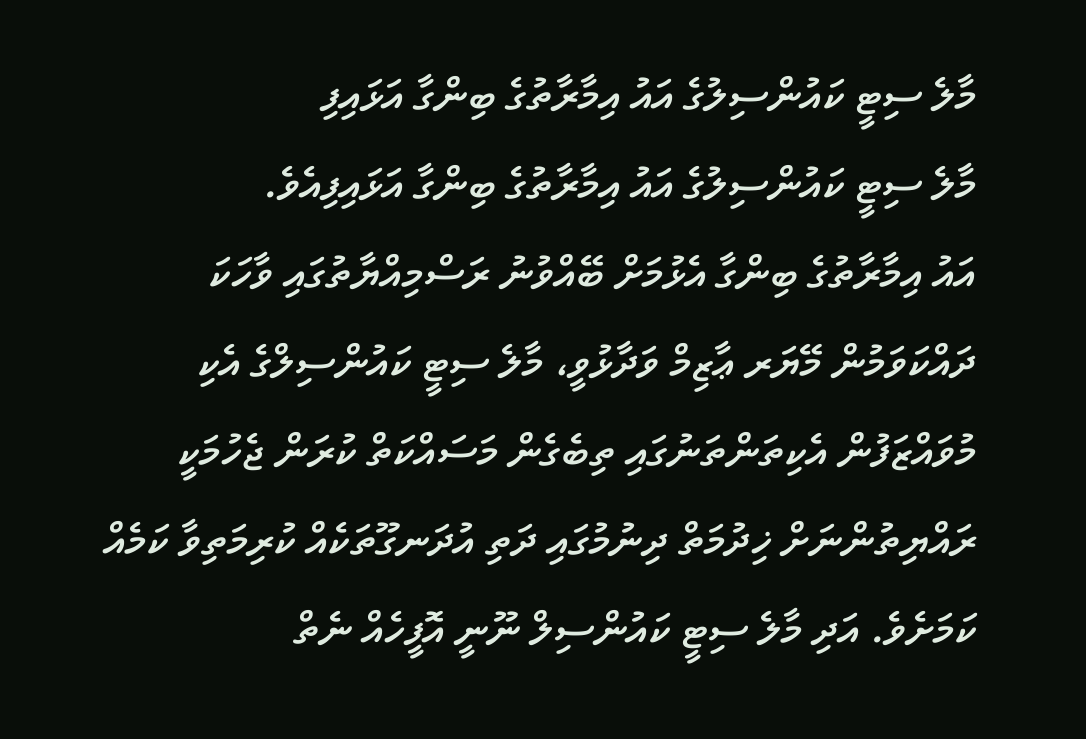މާލެ ސިޓީ ކައުންސިލުގެ އައު އިމާރާތުގެ ބިންގާ އަޅައިފި
މާލެ ސިޓީ ކައުންސިލުގެ އައު އިމާރާތުގެ ބިންގާ އަޅައިފިއެވެ.
އައު އިމާރާތުގެ ބިންގާ އެޅުމަށް ބޭއްވުނު ރަސްމިއްޔާތުގައި ވާހަކަ ދައްކަވަމުން މޭޔަރ ޢާޒިމް ވަދާޅުވީ، މާލެ ސިޓީ ކައުންސިލްގެ އެކި މުވައްޒަފުން އެކިތަންތަނުގައި ތިބެގެން މަސައްކަތް ކުރަން ޖެހުމަކީ ރައްޔިތުންނަށް ޚިދުމަތް ދިނުމުގައި ދަތި އުދަނގޫތަކެއް ކުރިމަތިވާ ކަމެއް ކަމަށެވެ. އަދި މާލެ ސިޓީ ކައުންސިލް ނޫނީ އޮފީހެއް ނެތް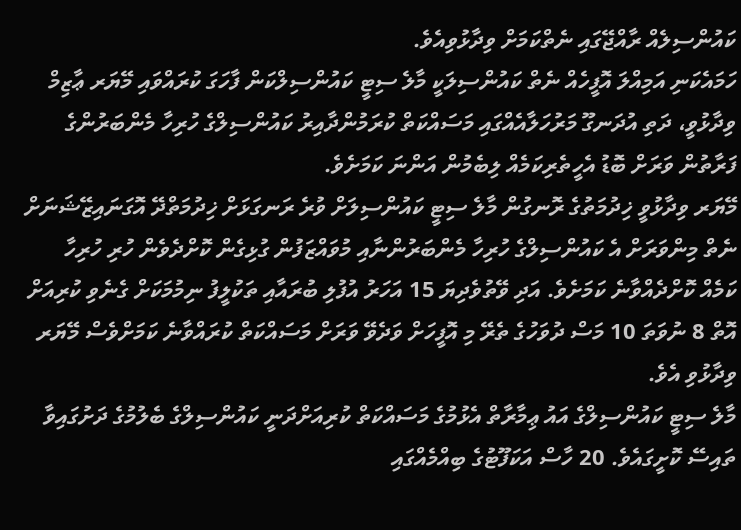ކައުންސިލެއް ރާއްޖޭގައި ނެތްކަމަށް ވިދާޅުވިއެވެ.
ހަމައެކަނި އަމިއްލަ އޮފީހެއް ނެތް ކައުންސިލަކީ މާލެ ސިޓީ ކައުންސިލްކަން ފާހަގަ ކުރައްވައި މޭޔަރ ޢާޒިމް ވިދާޅުވީ، ދަތި އުދަނގޫ މަރުހަލާއެއްގައި މަސައްކަތް ކުރަމުންދާއިރު ކައުންސިލްގެ ހުރިހާ މެންބަރުންގެ ފަރާތުން ވަރަށް ބޮޑު އެހީތެރިކަމެއް ލިބެމުން އަންނަ ކަމަށެވެ.
މޭޔަރ ވިދާޅުވީ ޚިދުމަތުގެ ރޮނގުން މާލެ ސިޓީ ކައުންސިލަށް ވުރެ ރަނގަޅަށް ޚިދުމަތްދޭ އޮގަނައިޒޭޝަނަށް ނެތް މިންވަރަށް އެ ކައުންސިލްގެ ހުރިހާ މެންބަރުންނާއި މުވައްޒަފުން ގުޅިގެން ކޮށްދެވެން ހުރި ހުރިހާ ކަމެއް ކޮށްދެއްވާނެ ކަމަށެވެ. އަދި ވޭތުވެދިޔަ 15 އަހަރު އުފުލި ބުރައާއި ތަކުލީފު ނިމުމަކަށް ގެނެވި ކުރިއަށް އޮތް 8 ނުވަތަ 10 މަސް ދުވަހުގެ ތެރޭ މި އޮފީހަށް ވަދެވޭ ވަރަށް މަސައްކަތް ކުރައްވާނެ ކަމަށްވެސް މޭޔަރ ވިދާޅުވި އެވެ.
މާލެ ސިޓީ ކައުންސިލްގެ އައު ޢިމާރާތް އެޅުމުގެ މަސައްކަތް ކުރިއަށްދަނީ ކައުންސިލްގެ ބެލުމުގެ ދަށުގައިވާ ތައިސޭ ކޮށީގައެވެ. 20 ހާސް އަކަފޫޓުގެ ބިއްމެއްގައި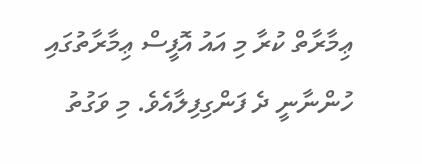ޢިމާރާތް ކުރާ މި އައު އޮފީސް ޢިމާރާތުގައި ހުންނާނީ ދެ ފަންގިފިލާއެވެ. މި ވަގުތު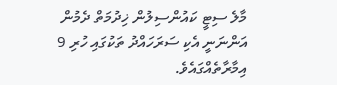މާލެ ސިޓީ ކައުންސިލުން ޚިދުމަތް ދެމުން އަންނަނީ އެކި ސަރަހައްދު ތަކުގައި ހުރި 9 އިމާރާތެއްގައެވެ.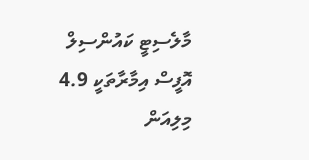މާލެސިޓީ ކައުންސިލް އޮފީސް އިމާރާތަކީ 4.9 މިލިއަން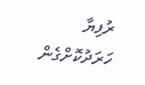ރުފިޔާ ހަރަދުކޮށްގެން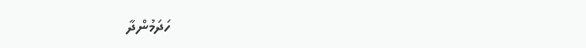ހަދަމުންދާ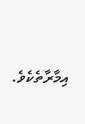އިމާރާތެކެވެ.